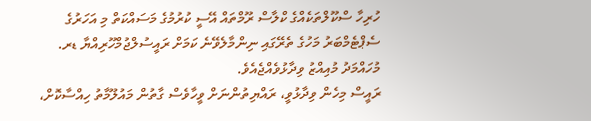ހުރިހާ ސްކޫލްތަކެއްގެ ކްލާސް ރޫމްތައް އޭސީ ކުރުމުގެ މަސައްކަތް މި އަހަރުގެ ސެޕްޓެމްބަރު މަހުގެ ތެރޭގައި ނިންމާލެވޭނެ ކަމަށް ރައީސުލްޖުމްހޫރިއްޔާ ޑރ. މުހައްމަދު މުއިއްޒު ވިދާޅުވެއްޖެއެވެ.
ރައީސް މިހެން ވިދާޅުވީ، ރައްޔިތުންނަށް ވީހާވެސް ގާތުން މައުލޫމާތު ހިއްސާކޮށް،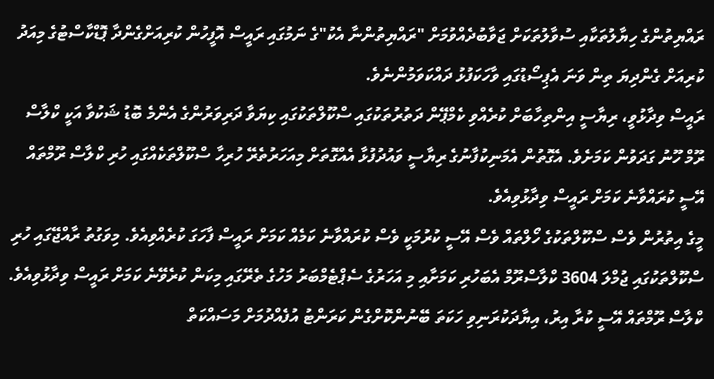ރައްޔިތުންގެ ހިޔާލުތަކާއި ސުވާލުތަކަށް ޖަވާބުދެއްވުމަށް "ރައްޔިތުންނާ އެކު"ގެ ނަމުގައި ރައީސް އޮފީހުން ކުރިއަށްގެންދާ ޕޮޑްކާސްޓުގެ މިއަދު ކުރިއަށް ގެންދިޔަ ތިން ވަނަ އެޕިސޯޑުގައި ވާހަކަފުޅު ދައްކަވަމުންނެވެ.
ރައީސް ވިދާޅުވީ، ރިޔާސީ އިންތިހާބަށް ކުރެއްވި ކެމްޕޭން ދަތުރުތަކުގައި ސްކޫލްތަކުގައި ކިޔަވާ ދަރިވަރުންގެ އެންމެ ބޮޑު ޝަކުވާ އަކީ ކްލާސް ރޫމް ހޫނު ގަދަވުން ކަމަށެވެ. އެގޮތުން އެމަނިކުފާނުގެ ރިޔާސީ ވައުދުފުޅާ އެއްގޮތަށް މިއަހަރުތެރޭ ހުރިހާ ސްކޫލްތަކެއްގައި ހުރި ކްލާސް ރޫމްތައް އޭސީ ކުރައްވާނެ ކަމަށް ރައީސް ވިދާޅުވިއެވެ.
މީގެ އިތުރުން ވެސް ސްކޫލްތަކުގެ ހޯލްތައް ވެސް އޭސީ ކުރުމަކީ ވެސް ކުރައްވާނެ ކަމެއް ކަމަށް ރައީސް ފާހަގަ ކުރެއްވިއެވެ. މިވަގުތު ރާއްޖޭގައި ހުރި ސްކޫލްތަކުގައި ޖުމްލަ 3604 ކްލާސްރޫމް އެބަހުރި ކަމަށާއި މި އަހަރުގެ ސެޕްޓެމްބަރު މަހުގެ ތެރޭގައި މިކަން ކުރެވޭނެ ކަމަށް ރައީސް ވިދާޅުވިއެވެ. ކްލާސް ރޫމްތައް އޭސީ ކުރާ އިރު، އިޔާދަކުރަނިވި ހަކަތަ ބޭނުންކޮށްގެން ކަރަންޓު އުފެއްދުމަށް މަސައްކަތް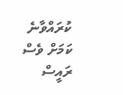ކުރައްވާނެ ކަމަށް ވެސް ރައީސް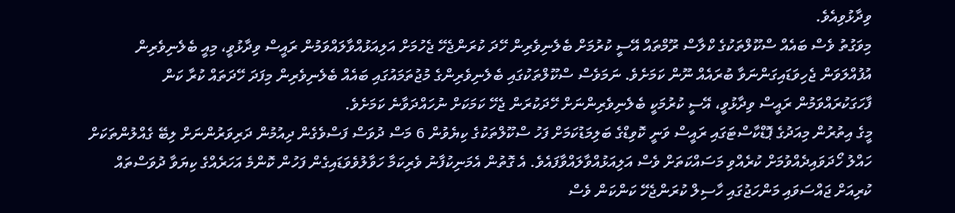ވިދާޅުވިއެވެ.
މިވަގުތު ވެސް ބައެއް ސްކޫލްތަކުގެ ކްލާސް ރޫމްތައް އޭސީ ކުރުމަށް ބެލެނިވެރިން ހޭދަ ކުރަންޖެހޭ ޖެހުމަށް އަލިއަޅުއްވާލައްވަމުން ރައީސް ވިދާޅުވީ، މިއީ ބެލެނިވެރިން އުފުއްލަވަން ޖެހިވަޑައިގަންނަވާ ބުރައެއް ނޫން ކަމަށެވެ. ނަމަވެސް ސްކޫލްތަކުގައި ބެލެނިވެރިންގެ މުޖުތަމައުގައި ބައެއް ބެލެނިވެރިން މިފަދަ ހޭދަތައް ކުރާ ކަން ފާހަގަކުރައްވަމުން ރައީސް ވިދާޅުވީ، އޭސީ ކުރުމަކީ ބެލެނިވެރިންނަށް ހޭދަކުރަން ޖެހޭ ކަމަކަށް ނުހައްދަވާނެ ކަމަށެވެ.
މީގެ އިތުރުން މިއަދުގެ ޕޮޑްކާސްޓަގައި ރައީސް ވަނީ ކޮވިޑްގެ ބަލިމަޑުކަމަށް ފަހު ސްކޫލްތަކުގެ ކިޔެވުން 6 މަސް ދުވަސް ފަސްވެގެން ދިއުމުން ދަރިވަރުންނަށް ލިބޭ ގެއްލުންތަކަށް ހައްލު ހޯދަވައިދެއްވުމަށް ކުރެއްވި މަސައްކަތަށް ވެސް އަލިއަޅުއްވާލައްވާފައެވެ. އެ ގޮތުން އެމަނިކުފާނު ވެރިކަމާ ހަވާލުވެވަޑައިގެން ފަހުން ކޮންމެ އަހަރެއްގެ ކިޔަވާ ދުވަސްތައް ކުރިއަށް ޖައްސަވައި މަންހަޖުގައި ހާސިލް ކުރަންޖެހޭ ކަންކަން ވެސް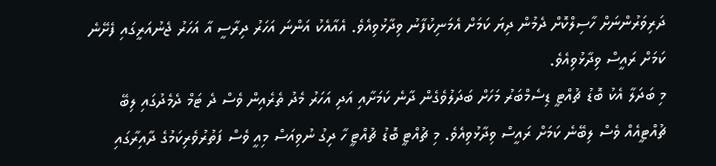ދަރިވަރުންނަށް ހާސިލްކޮށް ދެމުން ދިޔަ ކަމަށް އެމަނިކުފާނު ވިދާޅުވިއެވެ. އެއާއެކު އަންނަ އަހަރު ދިރާސީ އާ އަހަރު ޖެނުއަރީގައި ފެށޭނެ ކަމަށް ރައީސް ވިދާޅުވިއެވެ.
މި ބަދަލާ އެކު ބޮޑު ޗުއްޓީ ޑިސެމްބަރު މަހަށް ބަދަލުވެގެން ދާނެ ކަމަށާއި އަދި އަހަރު މެދު ތެރެއިން ވެސް ދެ ޓަމް ދެމެދުގައި ލިބޭ ޗުއްޓީއެއް ވެސް ލިބޭނެ ކަމަށް ރައީސް ވިދާޅުވިއެވެ. މި ޗުއްޓީ ބޮޑު ޗުއްޓީ ހާ ދިގު ނުވިއަސް މިއީ ވެސް ފަތުރުވެރިކަމުގެ ދާއިރާގައި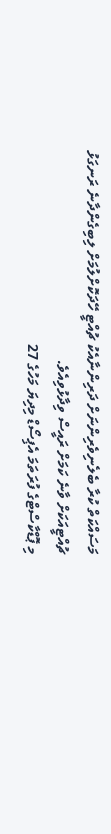މަސައްކަތް ކުރާ ބެލެނިވެރިންނަށް ދަރިންނާއެކު ޗުއްޓީ ހޭދަކޮށްލުމަށް ލިބިގެންދާނެ ރަނގަޅު ޗުއްޓީއަކަށް ވާނެ ކަމަށް ރައީސް ވިދާޅުވިއެވެ.
މި ޕޮޑްކާސްޓްގެ ފުރަތަމަ އެޕިސޯޑް މިދިޔަ މަހުގެ 27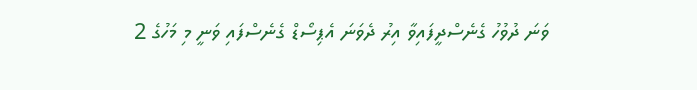ވަނަ ދުވުހު ގެނެސްދީފައިވާ އިރު ދެވަނަ އެޕިސޯޑް ގެނެސްފައި ވަނީ މި މަހުގެ 2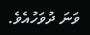ވަނަ ދުވަހުއެވެ.